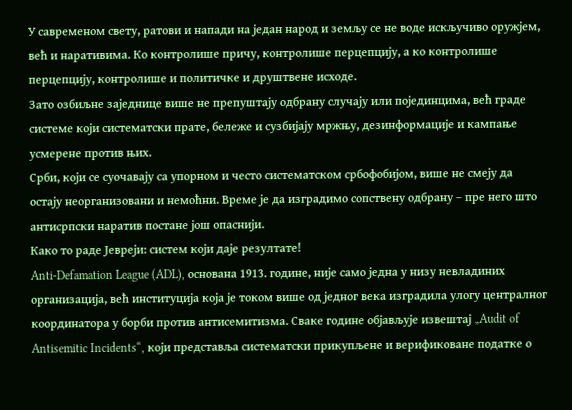У савременом свету, ратови и напади на један народ и земљу се не воде искључиво оружјем, већ и наративима. Ко контролише причу, контролише перцепцију, а ко контролише перцепцију, контролише и политичке и друштвене исходе.
Зато озбиљне заједнице више не препуштају одбрану случају или појединцима, већ граде системе који систематски прате, бележе и сузбијају мржњу, дезинформације и кампање усмерене против њих.
Срби, који се суочавају са упорном и често систематском србофобијом, више не смеју да остају неорганизовани и немоћни. Време је да изградимо сопствену одбрану – пре него што антисрпски наратив постане још опаснији.
Како то раде Јевреји: систем који даје резултате!
Anti-Defamation League (ADL), основана 1913. године, није само једна у низу невладиних организација, већ институција која је током више од једног века изградила улогу централног координатора у борби против антисемитизма. Сваке године објављује извештај „Audit of Antisemitic Incidents“, који представља систематски прикупљене и верификоване податке о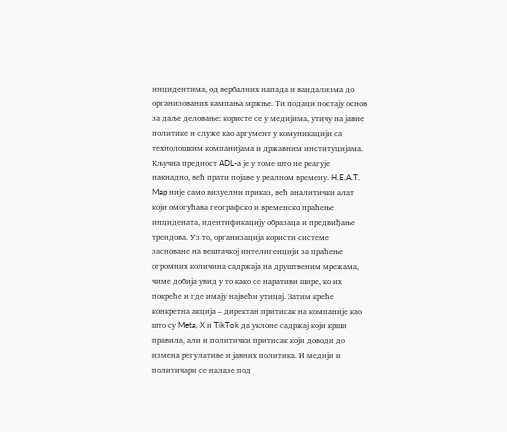инцидентима, од вербалних напада и вандализма до организованих кампања мржње. Ти подаци постају основ за даље деловање: користе се у медијима, утичу на јавне политике и служе као аргумент у комуникацији са технолошким компанијама и државним институцијама.
Кључна предност ADL-а је у томе што не реагује накнадно, већ прати појаве у реалном времену. H.E.A.T. Map није само визуелни приказ, већ аналитички алат који омогућава географско и временско праћење инцидената, идентификацију образаца и предвиђање трендова. Уз то, организација користи системе засноване на вештачкој интелигенцији за праћење огромних количина садржаја на друштвеним мрежама, чиме добија увид у то како се наративи шире, ко их покреће и где имају највећи утицај. Затим креће конкретна акција – директан притисак на компаније као што су Meta, X и TikTok да уклоне садржај који крши правила, али и политички притисак који доводи до измена регулативе и јавних политика. И медији и политичари се налазе под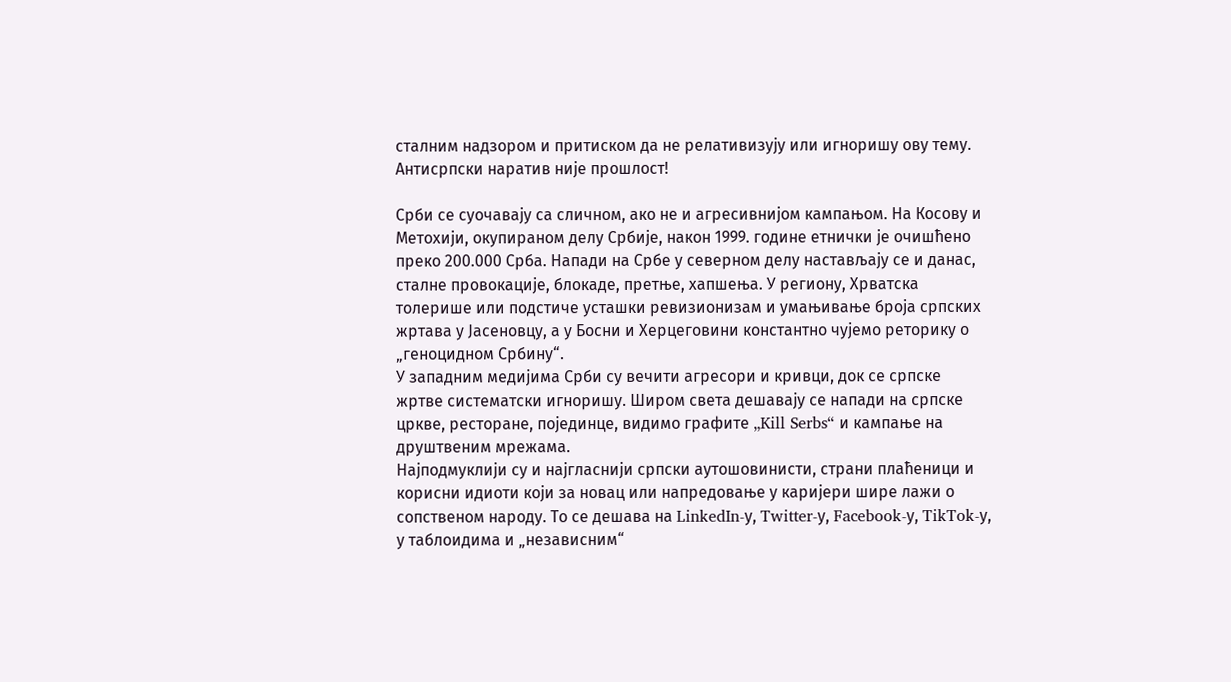сталним надзором и притиском да не релативизују или игноришу ову тему.
Антисрпски наратив није прошлост!

Срби се суочавају са сличном, ако не и агресивнијом кампањом. На Косову и Метохији, окупираном делу Србије, након 1999. године етнички је очишћено преко 200.000 Срба. Напади на Србе у северном делу настављају се и данас, сталне провокације, блокаде, претње, хапшења. У региону, Хрватска толерише или подстиче усташки ревизионизам и умањивање броја српских жртава у Јасеновцу, а у Босни и Херцеговини константно чујемо реторику о „геноцидном Србину“.
У западним медијима Срби су вечити агресори и кривци, док се српске жртве систематски игноришу. Широм света дешавају се напади на српске цркве, ресторане, појединце, видимо графите „Kill Serbs“ и кампање на друштвеним мрежама.
Најподмуклији су и најгласнији српски аутошовинисти, страни плаћеници и корисни идиоти који за новац или напредовање у каријери шире лажи о сопственом народу. То се дешава на LinkedIn-у, Twitter-у, Facebook-у, TikTok-у, у таблоидима и „независним“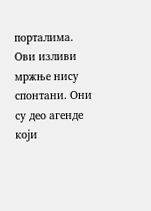порталима.
Ови изливи мржње нису спонтани. Они су део агенде који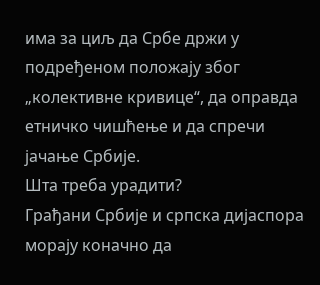има за циљ да Србе држи у подређеном положају због „колективне кривице“, да оправда етничко чишћење и да спречи јачање Србије.
Шта треба урадити?
Грађани Србије и српска дијаспора морају коначно да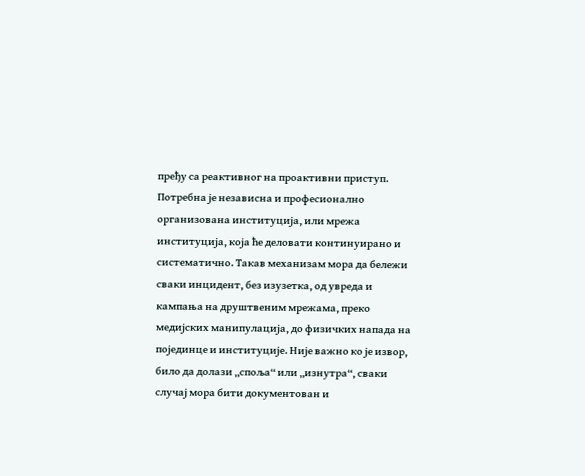пређу са реактивног на проактивни приступ. Потребна је независна и професионално организована институција, или мрежа институција, која ће деловати континуирано и систематично. Такав механизам мора да бележи сваки инцидент, без изузетка, од увреда и кампања на друштвеним мрежама, преко медијских манипулација, до физичких напада на појединце и институције. Није важно ко је извор, било да долази „споља“ или „изнутра“, сваки случај мора бити документован и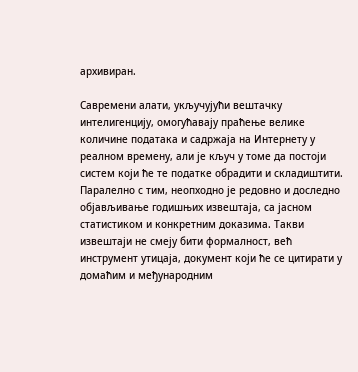архивиран.

Савремени алати, укључујући вештачку интелигенцију, омогућавају праћење велике количине података и садржаја на Интернету у реалном времену, али је кључ у томе да постоји систем који ће те податке обрадити и складиштити.
Паралелно с тим, неопходно је редовно и доследно објављивање годишњих извештаја, са јасном статистиком и конкретним доказима. Такви извештаји не смеју бити формалност, већ инструмент утицаја, документ који ће се цитирати у домаћим и међународним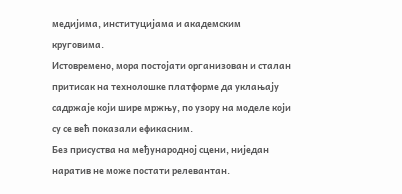медијима, институцијама и академским круговима.
Истовремено, мора постојати организован и сталан притисак на технолошке платформе да уклањају садржаје који шире мржњу, по узору на моделе који су се већ показали ефикасним.
Без присуства на међународној сцени, ниједан наратив не може постати релевантан.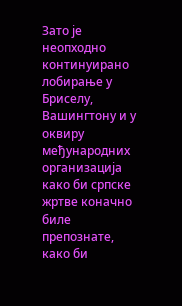Зато је неопходно континуирано лобирање у Бриселу, Вашингтону и у оквиру међународних организација како би српске жртве коначно биле препознате, како би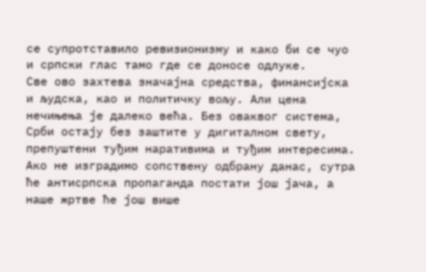се супротставило ревизионизму и како би се чуо и српски глас тамо где се доносе одлуке.
Све ово захтева значајна средства, финансијска и људска, као и политичку вољу. Али цена нечињења је далеко већа. Без оваквог система, Срби остају без заштите у дигиталном свету, препуштени туђим наративима и туђим интересима.
Ако не изградимо сопствену одбрану данас, сутра ће антисрпска пропаганда постати још јача, а наше жртве ће још више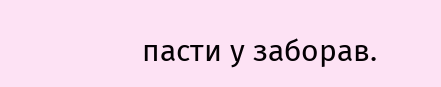пасти у заборав.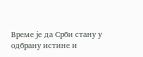Време је да Срби стану у одбрану истине и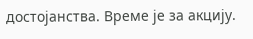достојанства. Време је за акцију.